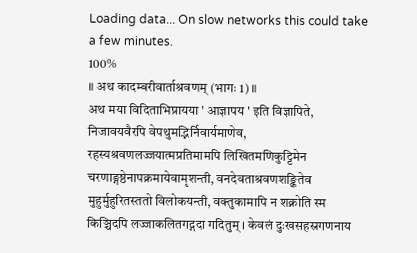Loading data... On slow networks this could take a few minutes.
100%
॥ अथ कादम्बरीवार्ताश्रवणम् (भागः 1) ॥
अथ मया विदिताभिप्रायया ' आज्ञापय ' इति विज्ञापिते, निजावयवैरपि वेपथुमद्भिर्निवार्यमाणेव, रहस्यश्रवणलज्जयात्मप्रतिमामपि लिखितमणिकुट्टिमेन चरणाङ्गष्ठेनापक्रमायेवामृशन्ती, वनदेवताश्रवणशङ्कितेव मुहुर्मुहुरितस्ततो विलोकयन्ती, वक्तुकामापि न शक्नोति स्म किञ्चिदपि लज्जाकलितगद्गदा गदितुम् । केवलं दुःखसहस्रगणनाय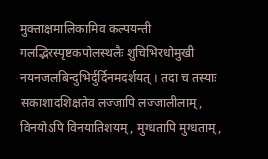मुक्ताक्षमालिकामिव कल्पयन्ती गलद्भिरस्पृष्टकपोलस्थलैः शुचिभिरधोमुखी नयनजलबिन्दुभिर्दुर्दिनमदर्शयत् । तदा च तस्याः सकाशादशिक्षतेव लज्जापि लज्जालीलाम्, विनयोऽपि विनयातिशयम्, मुग्धतापि मुग्धताम्,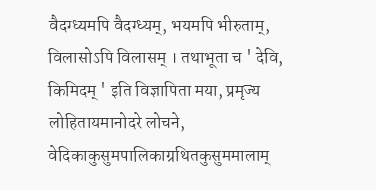वैदग्ध्यमपि वैदग्ध्यम्, भयमपि भीरुताम्, विलासोऽपि विलासम् । तथाभूता च ' देवि, किमिदम् ' इति विज्ञापिता मया, प्रमृज्य लोहितायमानोदरे लोचने, वेदिकाकुसुमपालिकाग्रथितकुसुममालाम्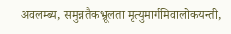अवलम्ब्य, समुन्नतैकभ्रूलता मृत्युमार्गमिवालोकयन्ती,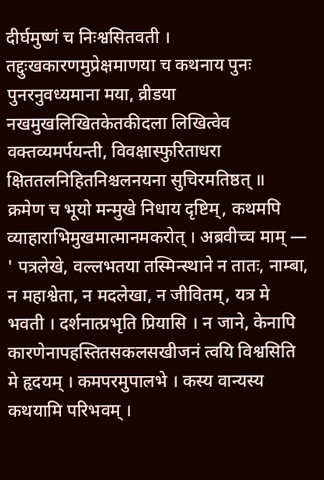दीर्घमुष्णं च निःश्वसितवती । तद्दुःखकारणमुप्रेक्षमाणया च कथनाय पुनः पुनरनुवध्यमाना मया, व्रीडया नखमुखलिखितकेतकीदला लिखित्वेव वक्तव्यमर्पयन्ती, विवक्षास्फुरिताधरा क्षिततलनिहितनिश्चलनयना सुचिरमतिष्ठत् ॥
क्रमेण च भूयो मन्मुखे निधाय दृष्टिम्, कथमपि व्याहाराभिमुखमात्मानमकरोत् । अब्रवीच्च माम् — ' पत्रलेखे, वल्लभतया तस्मिन्स्थाने न तातः, नाम्बा, न महाश्वेता, न मदलेखा, न जीवितम्, यत्र मे भवती । दर्शनात्प्रभृति प्रियासि । न जाने, केनापि कारणेनापहस्तितसकलसखीजनं त्वयि विश्वसिति मे हृदयम् । कमपरमुपालभे । कस्य वान्यस्य कथयामि परिभवम् ।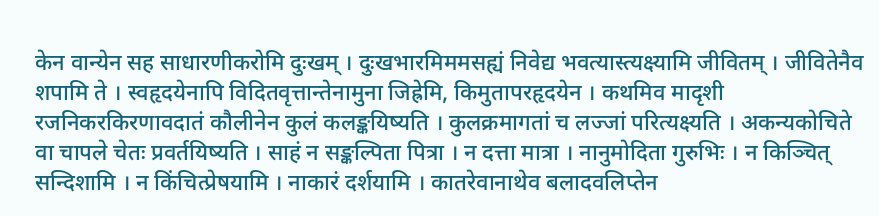केन वान्येन सह साधारणीकरोमि दुःखम् । दुःखभारमिममसह्यं निवेद्य भवत्यास्त्यक्ष्यामि जीवितम् । जीवितेनैव शपामि ते । स्वहृदयेनापि विदितवृत्तान्तेनामुना जिह्रेमि, किमुतापरहृदयेन । कथमिव मादृशी रजनिकरकिरणावदातं कौलीनेन कुलं कलङ्कयिष्यति । कुलक्रमागतां च लज्जां परित्यक्ष्यति । अकन्यकोचिते वा चापले चेतः प्रवर्तयिष्यति । साहं न सङ्कल्पिता पित्रा । न दत्ता मात्रा । नानुमोदिता गुरुभिः । न किञ्चित् सन्दिशामि । न किंचित्प्रेषयामि । नाकारं दर्शयामि । कातरेवानाथेव बलादवलिप्तेन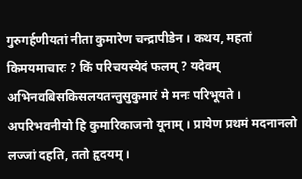गुरुगर्हणीयतां नीता कुमारेण चन्द्रापीडेन । कथय, महतां किमयमाचारः ? किं परिचयस्येदं फलम् ? यदेवम् अभिनवबिसकिसलयतन्तुसुकुमारं मे मनः परिभूयते । अपरिभवनीयो हि कुमारिकाजनो यूनाम् । प्रायेण प्रथमं मदनानलो लज्जां दहति, ततो हृदयम् ।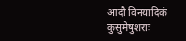आदौ विनयादिकं कुसुमेषुशराः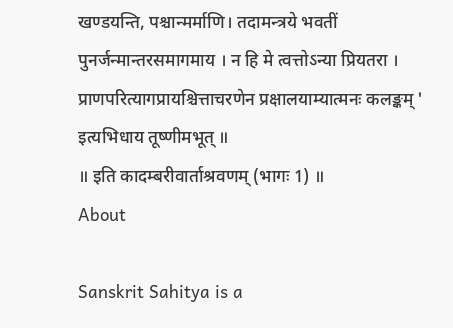खण्डयन्ति, पश्चान्मर्माणि। तदामन्त्रये भवतीं पुनर्जन्मान्तरसमागमाय । न हि मे त्वत्तोऽन्या प्रियतरा । प्राणपरित्यागप्रायश्चित्ताचरणेन प्रक्षालयाम्यात्मनः कलङ्कम् ' इत्यभिधाय तूष्णीमभूत् ॥
॥ इति कादम्बरीवार्ताश्रवणम् (भागः 1) ॥
About

Sanskrit Sahitya is a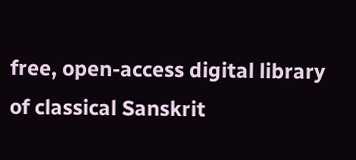free, open-access digital library of classical Sanskrit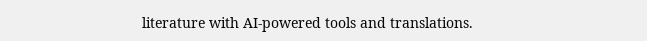literature with AI-powered tools and translations.